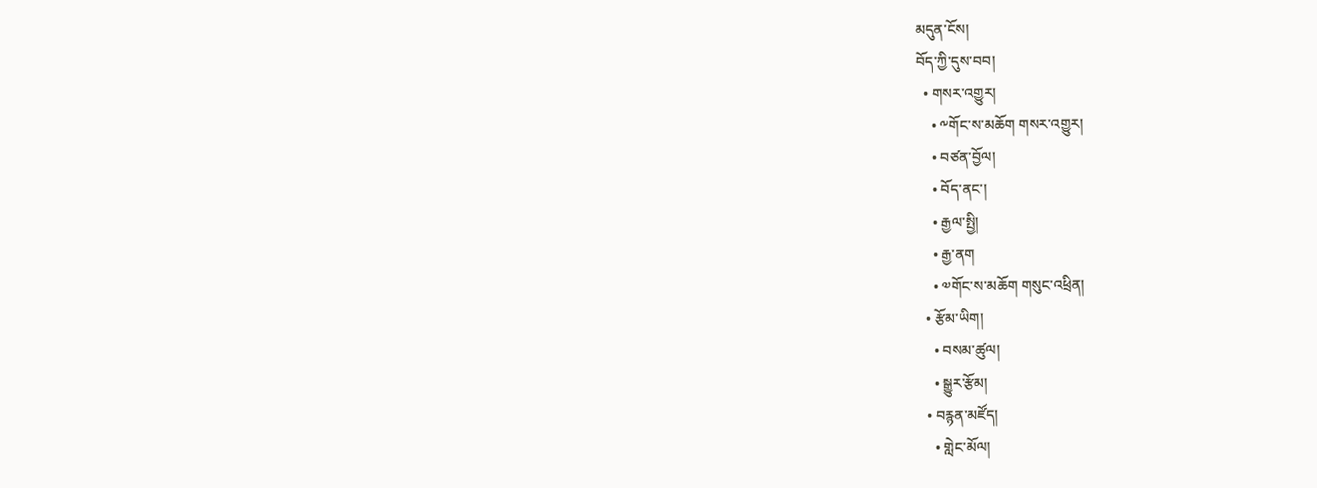མདུན་ངོས།
བོད་ཀྱི་དུས་བབ།
  • གསར་འགྱུར།
    • ༸གོང་ས་མཆོག གསར་འགྱུར།
    • བཙན་བྱོལ།
    • བོད་ནང་།
    • རྒྱལ་སྤྱི།
    • རྒྱ་ནག
    • ༧གོང་ས་མཆོག གསུང་འཕྲིན།
  • རྩོམ་ཡིག།
    • བསམ་ཚུལ།
    • སྒྱུར་རྩོམ།
  • བརྙན་མཛོད།
    • གླེང་མོལ།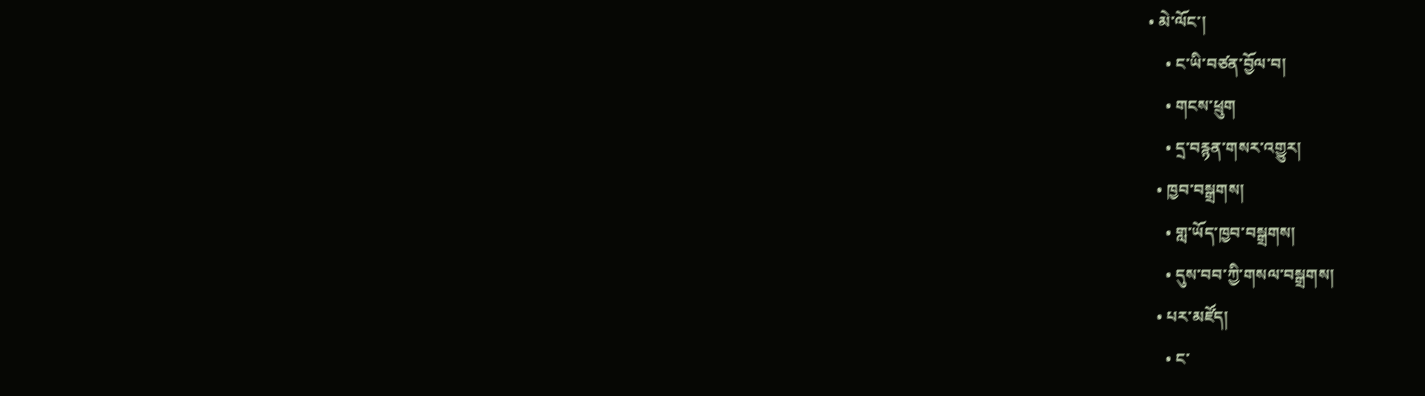• མེ་ལོང་།
    • ང་ཡི་བཙན་བྱོལ་བ།
    • གངས་ཕྲུག
    • དྲ་བརྙན་གསར་འགྱུར།
  • ཁྱབ་བསྒྲགས།
    • གླ་ཡོད་ཁྱབ་བསྒྲགས།
    • དུས་བབ་ཀྱི་གསལ་བསྒྲགས།
  • པར་མཛོད།
    • ང་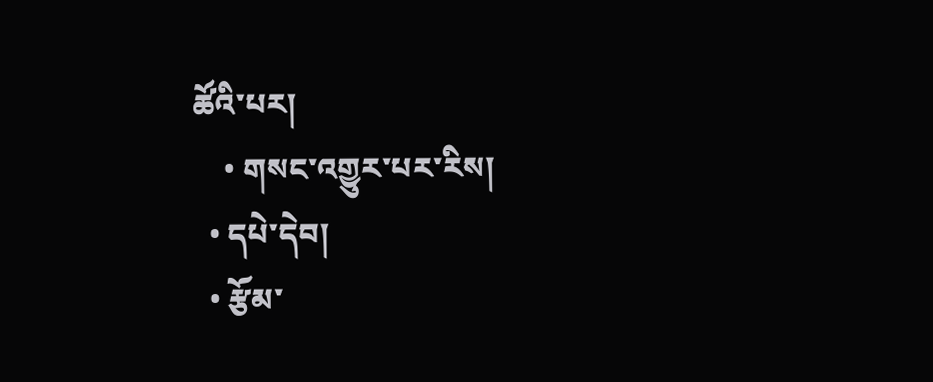ཚོའི་པར།
    • གསང་འགྱུར་པར་རིས།
  • དཔེ་དེབ།
  • རྩོམ་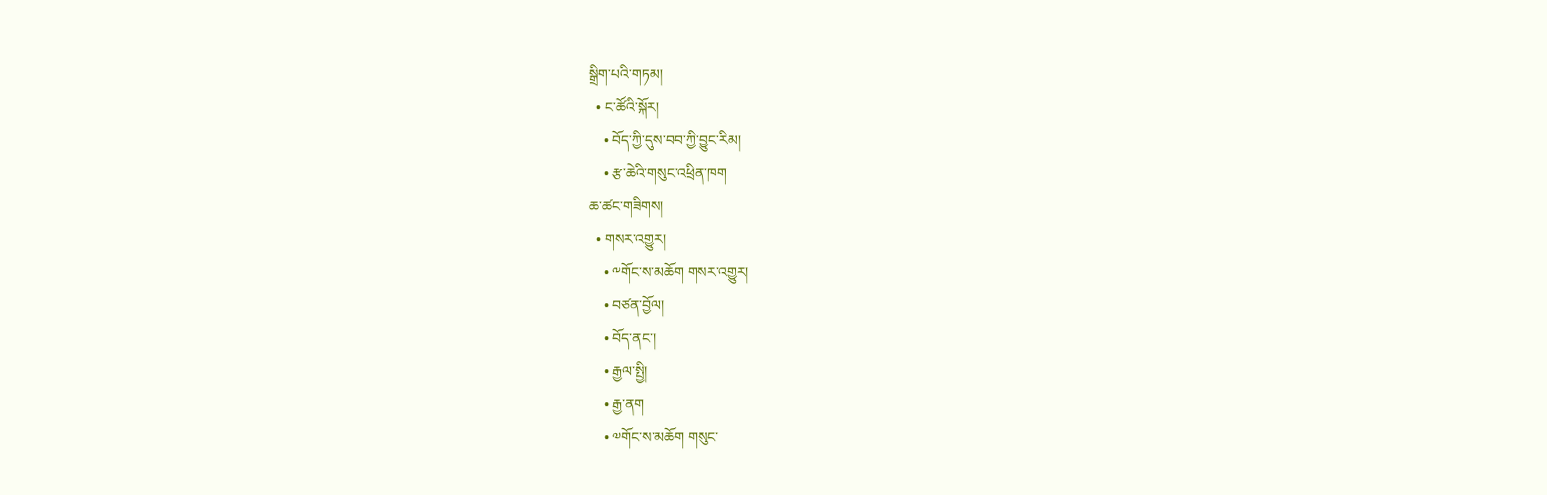སྒྲིག་པའི་གཏམ།
  • ང་ཚོའི་སྐོར།
    • བོད་ཀྱི་དུས་བབ་ཀྱི་བྱུང་རིམ།
    • རྩ་ཆེའི་གསུང་འཕྲིན་ཁག
ཆ་ཚང་གཟིགས།
  • གསར་འགྱུར།
    • ༸གོང་ས་མཆོག གསར་འགྱུར།
    • བཙན་བྱོལ།
    • བོད་ནང་།
    • རྒྱལ་སྤྱི།
    • རྒྱ་ནག
    • ༧གོང་ས་མཆོག གསུང་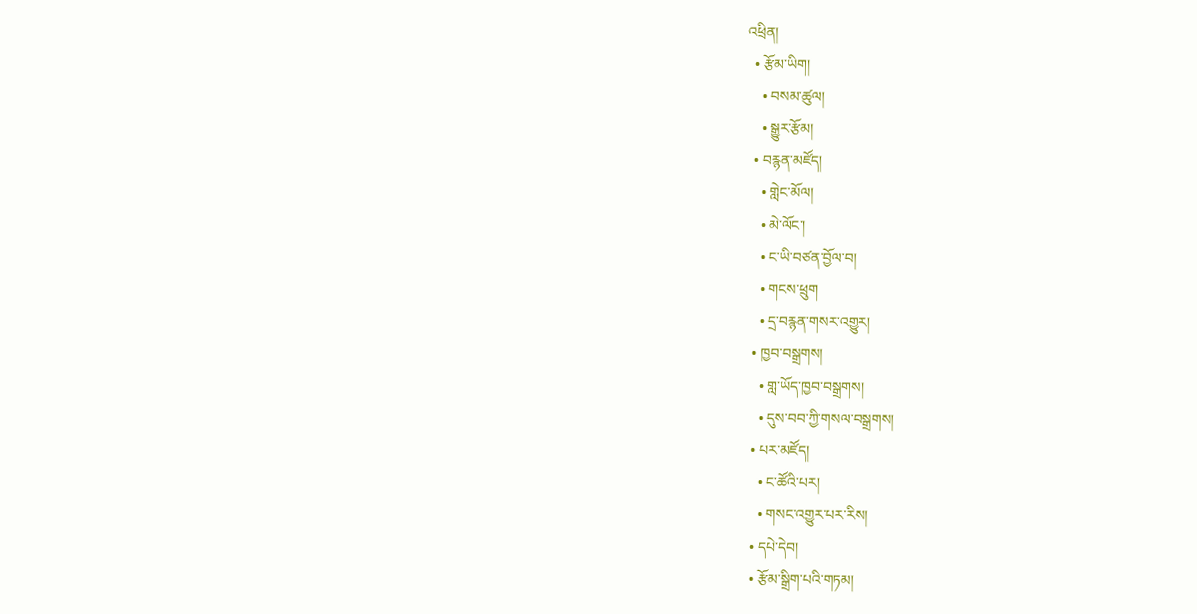འཕྲིན།
  • རྩོམ་ཡིག།
    • བསམ་ཚུལ།
    • སྒྱུར་རྩོམ།
  • བརྙན་མཛོད།
    • གླེང་མོལ།
    • མེ་ལོང་།
    • ང་ཡི་བཙན་བྱོལ་བ།
    • གངས་ཕྲུག
    • དྲ་བརྙན་གསར་འགྱུར།
  • ཁྱབ་བསྒྲགས།
    • གླ་ཡོད་ཁྱབ་བསྒྲགས།
    • དུས་བབ་ཀྱི་གསལ་བསྒྲགས།
  • པར་མཛོད།
    • ང་ཚོའི་པར།
    • གསང་འགྱུར་པར་རིས།
  • དཔེ་དེབ།
  • རྩོམ་སྒྲིག་པའི་གཏམ།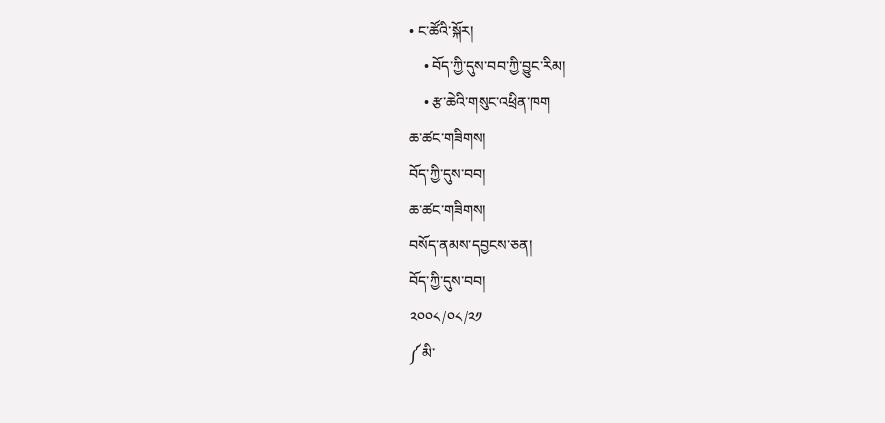• ང་ཚོའི་སྐོར།
    • བོད་ཀྱི་དུས་བབ་ཀྱི་བྱུང་རིམ།
    • རྩ་ཆེའི་གསུང་འཕྲིན་ཁག
ཆ་ཚང་གཟིགས།
བོད་ཀྱི་དུས་བབ།
ཆ་ཚང་གཟིགས།
བསོད་ནམས་དབྱངས་ཅན།
བོད་ཀྱི་དུས་བབ།
༢༠༠༨/༠༨/༢༡
༼མི་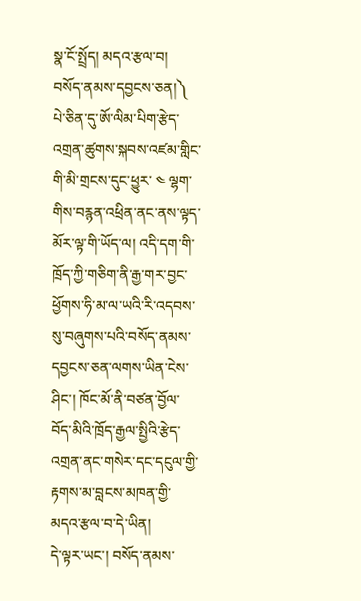སྣ་ངོ་སྤྲོད། མདའ་རྩལ་བ། བསོད་ནམས་དབྱངས་ཅན།༽
པེ་ཅིན་དུ་ཨོ་ལིམ་པིག་རྩེད་འགྲན་ཚུགས་སྐབས་འཛམ་གླིང་གི་མི་གྲངས་དུང་ཕྱུར་ ༤ ལྷག་གིས་བརྙན་འཕྲིན་ནང་ནས་ལྟད་མོར་ལྟ་གི་ཡོད་ལ། འདི་དག་གི་ཁྲོད་ཀྱི་གཅིག་ནི་རྒྱ་གར་བྱང་ཕྱོགས་ཧི་མ་ལ་ཡའི་རི་འདབས་སུ་བཞུགས་པའི་བསོད་ནམས་དབྱངས་ཅན་ལགས་ཡིན་ངེས་ཤིང་། ཁོང་མོ་ནི་བཙན་བྱོལ་བོད་མིའི་ཁྲོད་རྒྱལ་སྤྱིའི་རྩེད་འགྲན་ནང་གསེར་དང་དངུལ་གྱི་རྟགས་མ་བླངས་མཁན་གྱི་མདའ་རྩལ་བ་དེ་ཡིན།
དེ་ལྟར་ཡང་། བསོད་ནམས་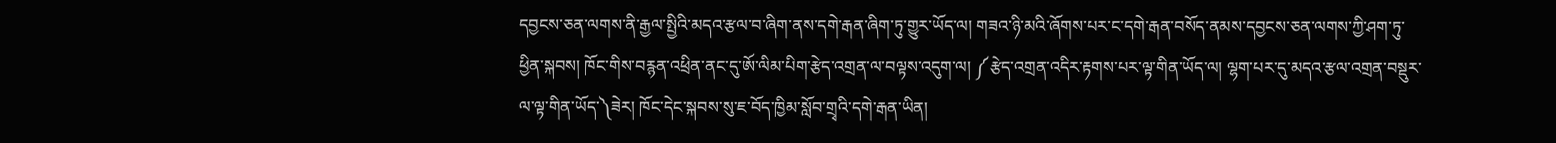དབྱངས་ཅན་ལགས་ནི་རྒྱལ་སྤྱིའི་མདའ་རྩལ་བ་ཞིག་ནས་དགེ་རྒན་ཞིག་ཏུ་གྱུར་ཡོད་ལ། གཟའ་ཉི་མའི་ཞོགས་པར་ང་དགེ་རྒན་བསོད་ནམས་དབྱངས་ཅན་ལགས་ཀྱི་ཤག་ཏུ་ཕྱིན་སྐབས། ཁོང་གིས་བརྙན་འཕྲིན་ནང་དུ་ཨོ་ལིམ་པིག་རྩེད་འགྲན་ལ་བལྟས་འདུག་ལ། ༼རྩེད་འགྲན་འདིར་རྟགས་པར་ལྟ་གིན་ཡོད་ལ། ལྷག་པར་དུ་མདའ་རྩལ་འགྲན་བསྡུར་ལ་ལྟ་གིན་ཡོད་༽ཟེར། ཁོང་དེང་སྐབས་སུ་ཇ་བོད་ཁྱིམ་སློབ་གྲྭའི་དགེ་རྒན་ཡིན།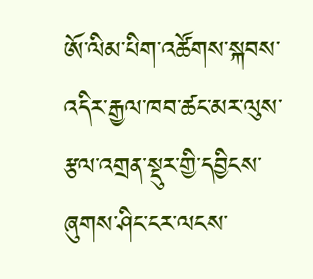ཨོ་ལིམ་པིག་འཚོགས་སྐབས་འདིར་རྒྱལ་ཁབ་ཚང་མར་ལུས་རྩལ་འགྲན་སྡུར་གྱི་དབྱིངས་ཞུགས་ཤིང་ངར་ལངས་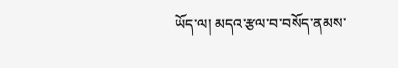ཡོད་ལ། མདའ་རྩལ་བ་བསོད་ནམས་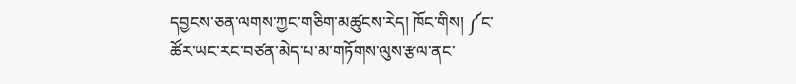དབྱངས་ཅན་ལགས་ཀྱང་གཅིག་མཚུངས་རེད། ཁོང་གིས། ༼ང་ཚོར་ཡང་རང་བཙན་མེད་པ་མ་གཏོགས་ལུས་རྩལ་ནང་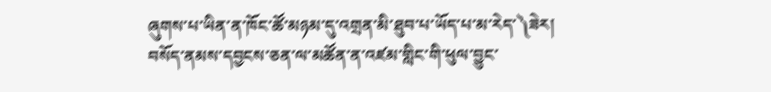ཞུགས་པ་ཡིན་ན་ཁོང་ཚོ་མཉམ་དུ་འགྲན་མི་ཐུབ་པ་ཡོད་པ་མ་རེད་༽ཟེར། བསོད་ནམས་དབྱངས་ཅན་ལ་མཚོན་ན་འཛམ་གླིང་གི་ཕུལ་བྱུང་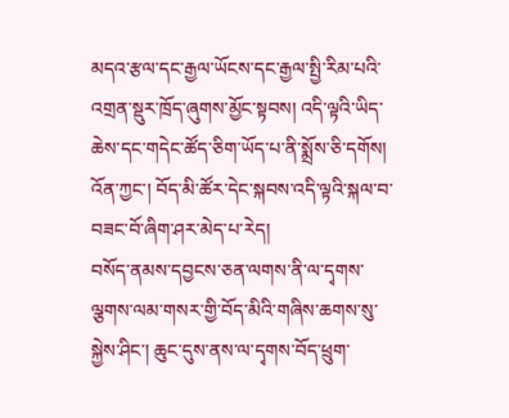མདའ་རྩལ་དང་རྒྱལ་ཡོངས་དང་རྒྱལ་སྤྱི་རིམ་པའི་འགྲན་སྡུར་ཁྲོད་ཞུགས་མྱོང་སྟབས། འདི་ལྟའི་ཡིད་ཆེས་དང་གདེང་ཚོད་ཅིག་ཡོད་པ་ནི་སྨྲོས་ཅི་དགོས། འོན་ཀྱང་། བོད་མི་ཚོར་དེང་སྐབས་འདི་ལྟའི་སྐལ་བ་བཟང་བོ་ཞིག་ཤར་མེད་པ་རེད།
བསོད་ནམས་དབྱངས་ཅན་ལགས་ནི་ལ་དྭགས་ལྕགས་ལམ་གསར་གྱི་བོད་མིའི་གཞིས་ཆགས་སུ་སྐྱེས་ཤིང་། ཆུང་དུས་ནས་ལ་དྭགས་བོད་ཕྲུག་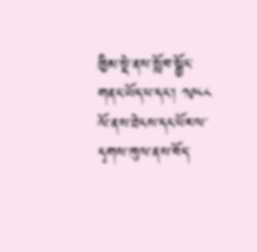ཁྱིམ་སྡེ་ནས་སློབ་སྦྱོང་གནང་ཡོད་པ་དང་། ༡༩༨༨ ལོ་ནས་ཐེངས་དང་པོར་ལ་དྭགས་ཁུལ་ནས་བོད་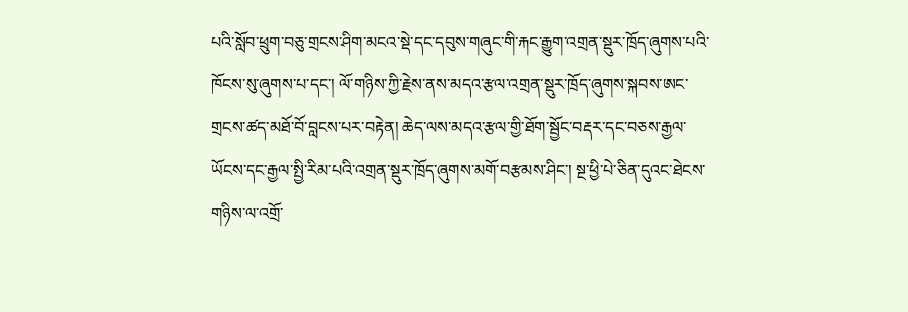པའི་སློབ་ཕྲུག་བཅུ་གྲངས་ཤིག་མངའ་སྡེ་དང་དབུས་གཞུང་གི་རྐང་རྒྱུག་འགྲན་སྡུར་ཁྲོད་ཞུགས་པའི་ཁོངས་སུ་ཞུགས་པ་དང་། ལོ་གཉིས་ཀྱི་རྗེས་ནས་མདའ་རྩལ་འགྲན་སྡུར་ཁྲོད་ཞུགས་སྐབས་ཨང་གྲངས་ཚད་མཐོ་བོ་བླངས་པར་བརྟེན། ཆེད་ལས་མདའ་རྩལ་གྱི་ཐོག་སྦྱོང་བརྡར་དང་བཅས་རྒྱལ་ཡོངས་དང་རྒྱལ་སྤྱི་རིམ་པའི་འགྲན་སྡུར་ཁྲོད་ཞུགས་མགོ་བརྩམས་ཤིང་། སྔ་ཕྱི་པེ་ཅིན་དུའང་ཐེངས་གཉིས་ལ་འགྲོ་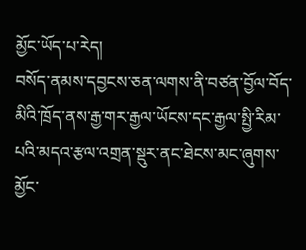མྱོང་ཡོད་པ་རེད།
བསོད་ནམས་དབྱངས་ཅན་ལགས་ནི་བཙན་བྱོལ་བོད་མིའི་ཁྲོད་ནས་རྒྱ་གར་རྒྱལ་ཡོངས་དང་རྒྱལ་སྤྱི་རིམ་པའི་མདའ་རྩལ་འགྲན་སྡུར་ནང་ཐེངས་མང་ཞུགས་མྱོང་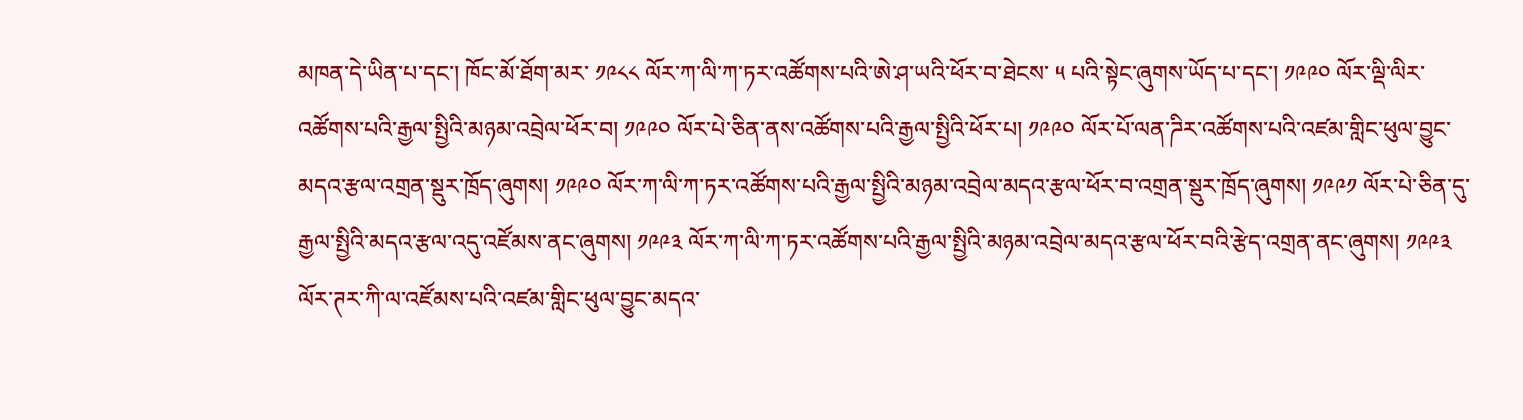མཁན་དེ་ཡིན་པ་དང་། ཁོང་མོ་ཐོག་མར་ ༡༩༨༨ ལོར་ཀ་ལི་ཀ་ཏར་འཚོགས་པའི་ཨེ་ཤ་ཡའི་ཕོར་བ་ཐེངས་ ༥ པའི་སྟེང་ཞུགས་ཡོད་པ་དང་། ༡༩༩༠ ལོར་ལྡི་ལིར་འཚོགས་པའི་རྒྱལ་སྤྱིའི་མཉམ་འབྲེལ་ཕོར་བ། ༡༩༩༠ ལོར་པེ་ཅིན་ནས་འཚོགས་པའི་རྒྱལ་སྤྱིའི་ཕོར་པ། ༡༩༩༠ ལོར་པོ་ལན་ཌིར་འཚོགས་པའི་འཛམ་གླིང་ཕུལ་བྱུང་མདའ་རྩལ་འགྲན་སྡུར་ཁྲོད་ཞུགས། ༡༩༩༠ ལོར་ཀ་ལི་ཀ་ཏར་འཚོགས་པའི་རྒྱལ་སྤྱིའི་མཉམ་འབྲེལ་མདའ་རྩལ་ཕོར་བ་འགྲན་སྡུར་ཁྲོད་ཞུགས། ༡༩༩༡ ལོར་པེ་ཅིན་དུ་རྒྱལ་སྤྱིའི་མདའ་རྩལ་འདུ་འཛོམས་ནང་ཞུགས། ༡༩༩༣ ལོར་ཀ་ལི་ཀ་ཏར་འཚོགས་པའི་རྒྱལ་སྤྱིའི་མཉམ་འབྲེལ་མདའ་རྩལ་ཕོར་བའི་རྩེད་འགྲན་ནང་ཞུགས། ༡༩༩༣ ལོར་ཊར་ཀི་ལ་འཛོམས་པའི་འཛམ་གླིང་ཕུལ་བྱུང་མདའ་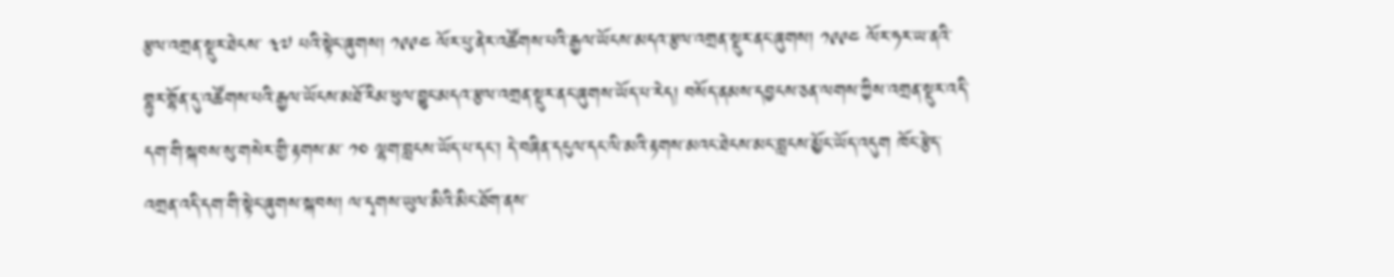རྩལ་འགྲན་སྡུར་ཐེངས་ ༣༧ པའི་སྟེང་ཞུགས། ༡༩༩༤ ལོར་པུ་ནེར་འཚོགས་པའི་རྒྱལ་ཡོངས་མདའ་རྩལ་འགྲན་སྡུར་ནང་ཞུགས། ༡༩༩༤ ལོར་ཧར་ཡ་ནའི་གྷུར་གྷོན་དུ་འཚོགས་པའི་རྒྱལ་ཡོངས་མཐོ་རིམ་ཕུལ་བྱུང་མདའ་རྩལ་འགྲན་སྡུར་ནང་ཞུགས་ཡོད་པ་རེད། བསོད་ནམས་དབྱངས་ཅན་ལགས་ཀྱིས་འགྲན་སྡུར་འདི་དག་གི་སྐབས་སུ་གསེར་གྱི་རྟགས་མ་ ༡༠ ལྷག་བླངས་ཡོད་པ་དང་། དེ་བཞིན་དངུལ་དང་ལི་མའི་རྟགས་མའང་ཐེངས་མང་བླངས་མྱོང་ཡོད་འདུག ཁོང་རྩེད་འགྲན་འདི་དག་གི་སྟེང་ཞུགས་སྐབས། ལ་དྭགས་ཡུལ་མིའི་མིང་ཐོག་ནས་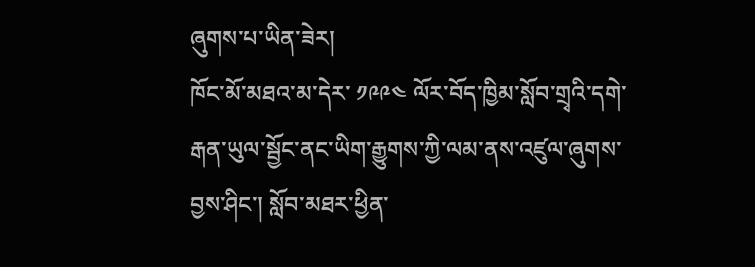ཞུགས་པ་ཡིན་ཟེར།
ཁོང་མོ་མཐའ་མ་དེར་ ༡༩༩༤ ལོར་བོད་ཁྱིམ་སློབ་གྲྭའི་དགེ་རྒན་ཡུལ་སྦྱོང་ནང་ཡིག་རྒྱུགས་ཀྱི་ལམ་ནས་འཛུལ་ཞུགས་བྱས་ཤིང་། སློབ་མཐར་ཕྱིན་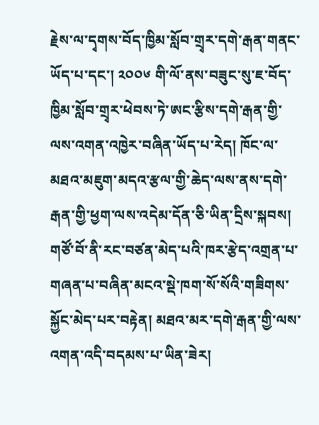རྗེས་ལ་དྭགས་བོད་ཁྱིམ་སློབ་གྲྭར་དགེ་རྒན་གནང་ཡོད་པ་དང་། ༢༠༠༦ གི་ལོ་ནས་བཟུང་སུ་ཇ་བོད་ཁྱིམ་སློབ་གྲྭར་ཕེབས་ཏེ་ཨང་རྩིས་དགེ་རྒན་གྱི་ལས་འགན་འཁྱེར་བཞིན་ཡོད་པ་རེད། ཁོང་ལ་མཐའ་མཇུག་མདའ་རྩལ་གྱི་ཆེད་ལས་ནས་དགེ་རྒན་གྱི་ཕྱག་ལས་འདེམ་དོན་ཅི་ཡིན་དྲིས་སྐབས། གཙོ་བོ་ནི་རང་བཙན་མེད་པའི་ཁར་རྩེད་འགྲན་པ་གཞན་པ་བཞིན་མངའ་སྡེ་ཁག་སོ་སོའི་གཟིགས་སྐྱོང་མེད་པར་བརྟེན། མཐའ་མར་དགེ་རྒན་གྱི་ལས་འགན་འདི་བདམས་པ་ཡིན་ཟེར།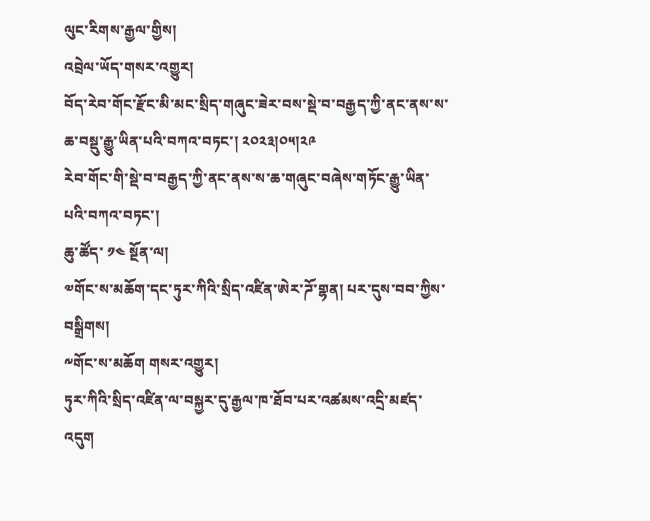ལུང་རིགས་རྒྱལ་གྱིས།
འབྲེལ་ཡོད་གསར་འགྱུར།
བོད་རེབ་གོང་རྫོང་མི་མང་སྲིད་གཞུང་ཟེར་བས་སྡེ་བ་བརྒྱད་ཀྱི་ནང་ནས་ས་ཆ་བསྡུ་རྒྱུ་ཡིན་པའི་བཀའ་བཏང་། ༢༠༢༣།༠༥།༢༩
རེབ་གོང་གི་སྡེ་བ་བརྒྱད་ཀྱི་ནང་ནས་ས་ཆ་གཞུང་བཞེས་གཏོང་རྒྱུ་ཡིན་པའི་བཀའ་བཏང་།
ཆུ་ཚོད་ ༡༤ སྔོན་ལ།
༧གོང་ས་མཆོག་དང་ཏུར་ཀིའི་སྲིད་འཛིན་ཨེར་ཌོ་གྷན། པར་དུས་བབ་ཀྱིས་བསྒྲིགས།
༸གོང་ས་མཆོག གསར་འགྱུར།
ཏུར་ཀིའི་སྲིད་འཛིན་ལ་བསྐྱར་དུ་རྒྱལ་ཁ་ཐོབ་པར་འཚམས་འདྲི་མཛད་འདུག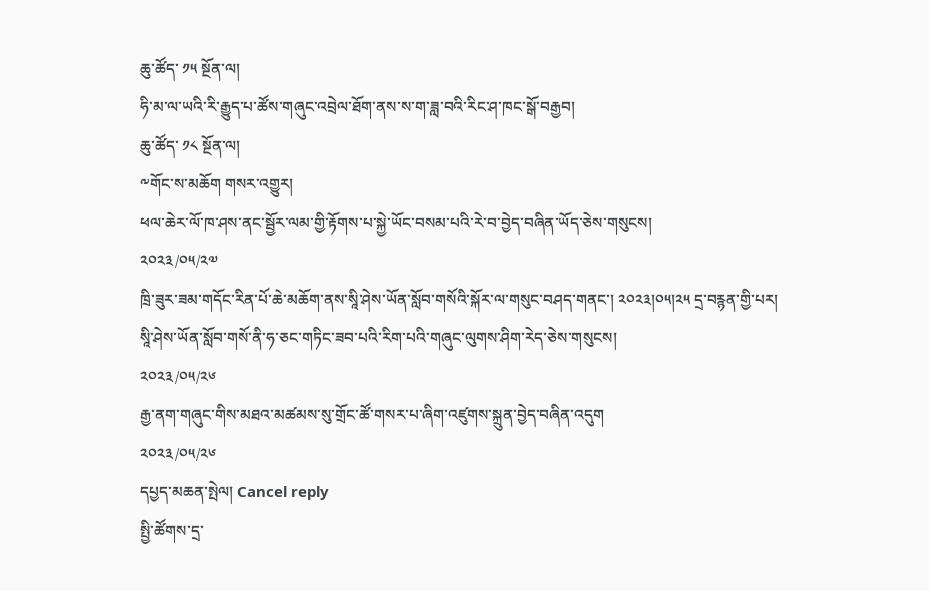ཆུ་ཚོད་ ༡༥ སྔོན་ལ།
ཧི་མ་ལ་ཡའི་རི་རྒྱུད་པ་ཚོས་གཞུང་འབྲེལ་ཐོག་ནས་ས་ག་ཟླ་བའི་རིང་ཤ་ཁང་སྒོ་བརྒྱབ།
ཆུ་ཚོད་ ༡༨ སྔོན་ལ།
༸གོང་ས་མཆོག གསར་འགྱུར།
ཕལ་ཆེར་ལོ་ཁ་ཤས་ནང་སྦྱོར་ལམ་གྱི་རྟོགས་པ་སྐྱེ་ཡོང་བསམ་པའི་རེ་བ་བྱེད་བཞིན་ཡོད་ཅེས་གསུངས།
༢༠༢༣/༠༥/༢༧
ཁྲི་ཟུར་ཟམ་གདོང་རིན་པོ་ཆེ་མཆོག་ནས་སཱི་ཤེས་ཡོན་སློབ་གསོའི་སྐོར་ལ་གསུང་བཤད་གནང་། ༢༠༢༣།༠༥།༢༥ དྲ་བརྙན་གྱི་པར།
སཱི་ཤེས་ཡོན་སློབ་གསོ་ནི་ཧ་ཅང་གཏིང་ཟབ་པའི་རིག་པའི་གཞུང་ལུགས་ཤིག་རེད་ཅེས་གསུངས།
༢༠༢༣/༠༥/༢༦
རྒྱ་ནག་གཞུང་གིས་མཐའ་མཚམས་སུ་གྲོང་ཚོ་གསར་པ་ཞིག་འཛུགས་སྐྲུན་བྱེད་བཞིན་འདུག
༢༠༢༣/༠༥/༢༦
དཔྱད་མཆན་སྤེལ། Cancel reply
སྤྱི་ཚོགས་དྲ་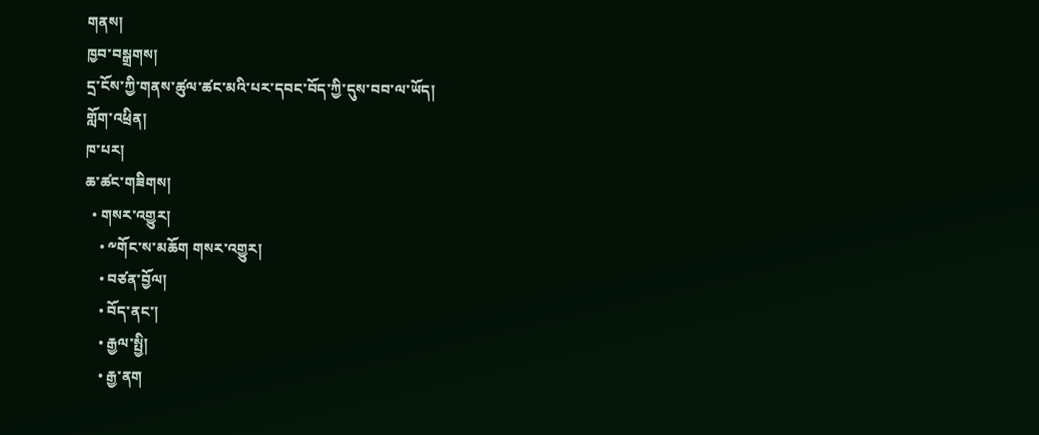གནས།
ཁྱབ་བསྒྲགས།
དྲ་ངོས་ཀྱི་གནས་ཚུལ་ཚང་མའི་པར་དབང་བོད་ཀྱི་དུས་བབ་ལ་ཡོད།
གློག་འཕྲིན།
ཁ་པར།
ཆ་ཚང་གཟིགས།
  • གསར་འགྱུར།
    • ༸གོང་ས་མཆོག གསར་འགྱུར།
    • བཙན་བྱོལ།
    • བོད་ནང་།
    • རྒྱལ་སྤྱི།
    • རྒྱ་ནག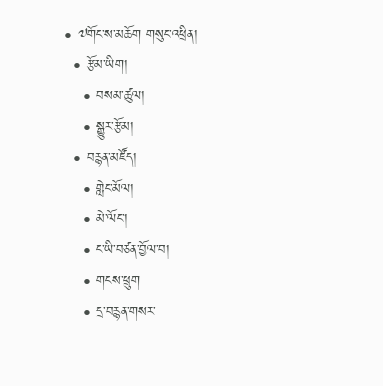• ༧གོང་ས་མཆོག གསུང་འཕྲིན།
  • རྩོམ་ཡིག།
    • བསམ་ཚུལ།
    • སྒྱུར་རྩོམ།
  • བརྙན་མཛོད།
    • གླེང་མོལ།
    • མེ་ལོང་།
    • ང་ཡི་བཙན་བྱོལ་བ།
    • གངས་ཕྲུག
    • དྲ་བརྙན་གསར་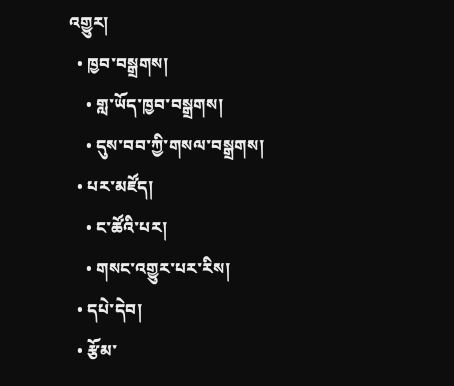འགྱུར།
  • ཁྱབ་བསྒྲགས།
    • གླ་ཡོད་ཁྱབ་བསྒྲགས།
    • དུས་བབ་ཀྱི་གསལ་བསྒྲགས།
  • པར་མཛོད།
    • ང་ཚོའི་པར།
    • གསང་འགྱུར་པར་རིས།
  • དཔེ་དེབ།
  • རྩོམ་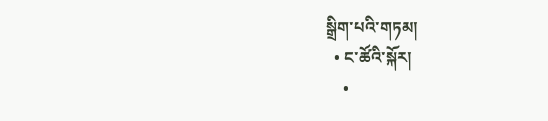སྒྲིག་པའི་གཏམ།
  • ང་ཚོའི་སྐོར།
    •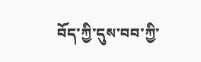བོད་ཀྱི་དུས་བབ་ཀྱི་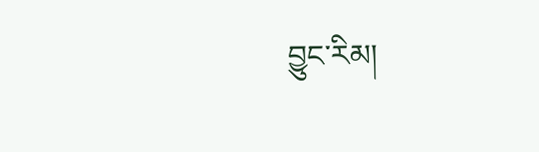བྱུང་རིམ།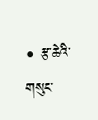• རྩ་ཆེའི་གསུང་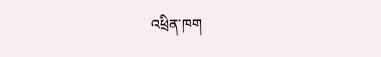འཕྲིན་ཁག